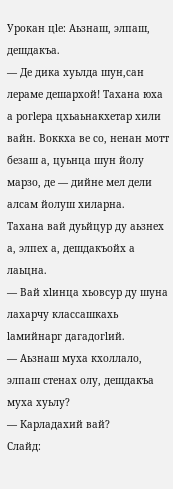Урокан цlе: Аьзнаш, элпаш, дешдакъа.
— Де дика хуьлда шун,сан лераме дешархой! Тахана юха а рогlера цхьаьнакхетар хили вайн. Воккха ве со, ненан мотт безаш а, цуьнца шун йолу марзо, де — дийне мел дели алсам йолуш хиларна.
Тахана вай дуьйцур ду аьзнех а, элпех а, дешдакъойх а лаьцна.
— Вай хlинца хьовсур ду шуна лахарчу классашкахь lамийнарг дагадогlий.
— Аьзнаш муха кхоллало, элпаш стенах олу, дешдакъа муха хуьлу?
— Карладахий вай?
Слайд: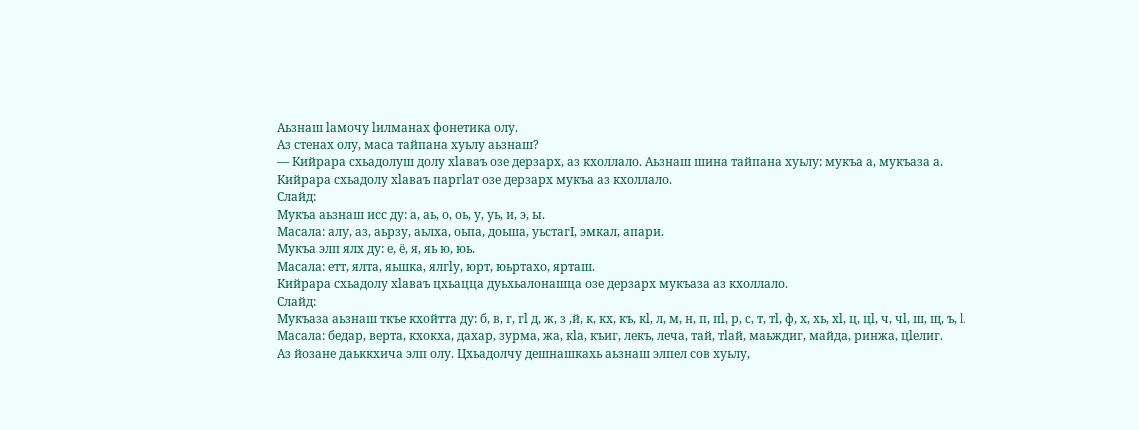Аьзнаш lамочу lилманах фонетика олу.
Аз стенах олу, маса тайпана хуьлу аьзнаш?
— Кийрара схьадолуш долу хlаваъ озе дерзарх, аз кхоллало. Аьзнаш шина тайпана хуьлу: мукъа а, мукъаза а.
Кийрара схьадолу хlаваъ паргlат озе дерзарх мукъа аз кхоллало.
Слайд:
Мукъа аьзнаш исс ду: а, аь, о, оь, у, уь, и, э, ы.
Масала: алу, аз, аьрзу, аьлха, оьпа, доьша, уьстагI, эмкал, апари.
Мукъа элп ялх ду: е, ё, я, яь ю, юь.
Масала: етт, ялта, яьшка, ялгlу, юрт, юьртахо, ярташ.
Кийрара схьадолу хlаваъ цхьацца дуьхьалонашца озе дерзарх мукъаза аз кхоллало.
Слайд:
Мукъаза аьзнаш ткъе кхойтта ду: б, в, г, гl д, ж, з ,й, к, кх, къ, кl, л, м, н, п, пl, р, с, т, тl, ф, х, хь, хl, ц, цl, ч, чl, ш, щ, ъ, l.
Масала: бедар, верта, кхокха, дахар, зурма, жа, кlа, къиг, лекъ, леча, тай, тlай, маьждиг, майда, ринжа, цlелиг.
Аз йозане даьккхича элп олу. Цхьадолчу дешнашкахь аьзнаш элпел сов хуьлу,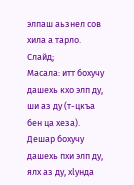элпаш аьзнел сов хила а тарло.
Слайд;
Масала: итт бохучу дашехь кхо элп ду, ши аз ду (т-цкъа бен ца хеза).
Дешар бохучу дашехь пхи элп ду, ялх аз ду, хlунда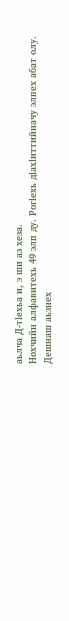аьлча Д-тlехьа и, э ши аз хеза.
Нохчийн алфавитехь 49 элп ду. Рогlехь дlахlиттийначу элпех абат олу.
Дешнаш аьзнех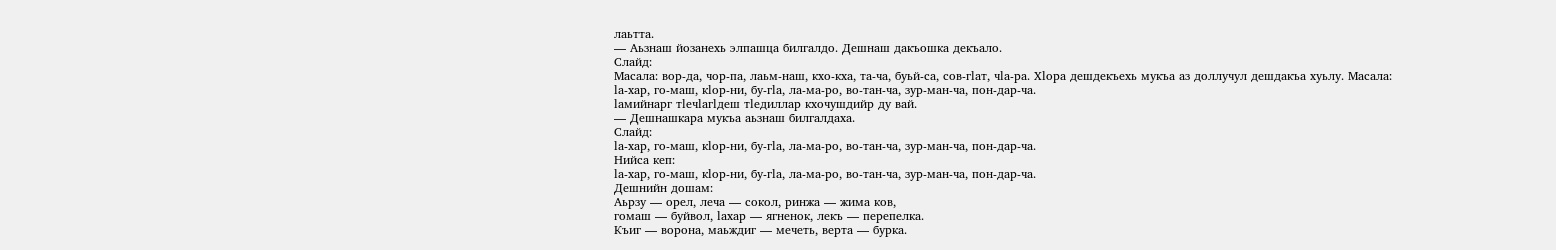лаьтта.
— Аьзнаш йозанехь элпашца билгалдо. Дешнаш дакъошка декъало.
Слайд:
Масала: вор-да, чор-па, лаьм-наш, кхо-кха, та-ча, буьй-са, сов-гlат, чlа-ра. Хlора дешдекъехь мукъа аз доллучул дешдакъа хуьлу. Масала: lа-хар, го-маш, кlор-ни, бу-гlа, ла-ма-ро, во-тан-ча, зур-ман-ча, пон-дар-ча.
lамийнарг тlечlагlдеш тlедиллар кхочушдийр ду вай.
— Дешнашкара мукъа аьзнаш билгалдаха.
Слайд:
lа-хар, го-маш, кlор-ни, бу-гlа, ла-ма-ро, во-тан-ча, зур-ман-ча, пон-дар-ча.
Нийса кеп:
lа-хар, го-маш, кlор-ни, бу-гlа, ла-ма-ро, во-тан-ча, зур-ман-ча, пон-дар-ча.
Дешнийн дошам:
Аьрзу — орел, леча — сокол, ринжа — жима ков,
гомаш — буйвол, lахар — ягненок, лекъ — перепелка.
Къиг — ворона, маьждиг — мечеть, верта — бурка.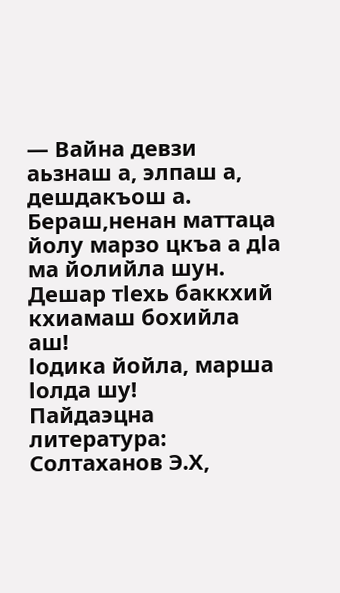— Вайна девзи аьзнаш а, элпаш а, дешдакъош а.
Бераш,ненан маттаца йолу марзо цкъа а дlа ма йолийла шун. Дешар тlехь баккхий кхиамаш бохийла аш!
lодика йойла, марша lолда шу!
Пайдаэцна литература: Солтаханов Э.Х,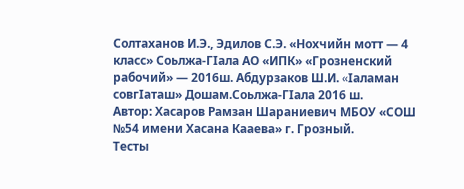Солтаханов И.Э., Эдилов С.Э. «Нохчийн мотт — 4 класс» Соьлжа-ГIала АО «ИПК» «Грозненский рабочий» — 2016ш. Абдурзаков Ш.И. «Iаламан совгIаташ» Дошам.Соьлжа-ГIала 2016 ш.
Автор: Хасаров Рамзан Шараниевич МБОУ «СОШ №54 имени Хасана Кааева» г. Грозный.
Тесты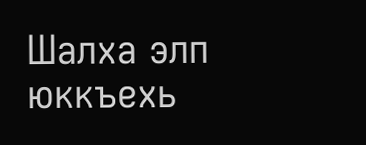Шалха элп юккъехь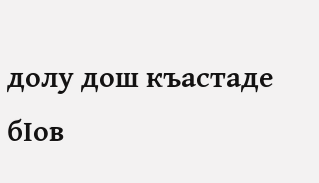долу дош къастаде
бIов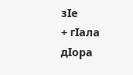зIе
+ гIала
дIора